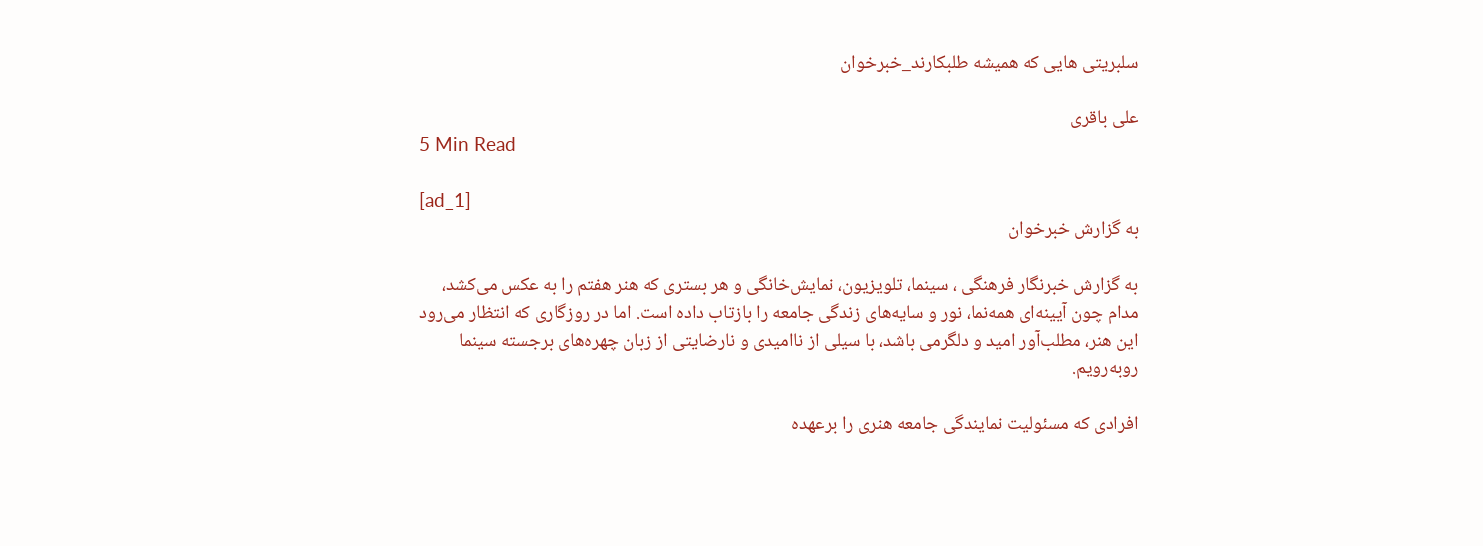سلبریتی هایی که همیشه طلبکارند_خبرخوان

علی باقری
5 Min Read

[ad_1]
به گزارش خبرخوان

به گزارش خبرنگار فرهنگی ، سینما، تلویزیون، نمایش‌خانگی و هر بستری که هنر هفتم را به عکس می‌کشد، مدام چون آیینه‌ای همه‌نما، نور و سایه‌های زندگی جامعه را بازتاب داده است. اما در روزگاری که انتظار می‌رود این هنر، مطلب‌آور امید و دلگرمی باشد، با سیلی از ناامیدی و نارضایتی از زبان چهره‌های برجسته سینما روبه‌رویم.

افرادی که مسئولیت نمایندگی جامعه هنری را برعهده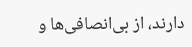دارند، از بی‌انصافی‌ها و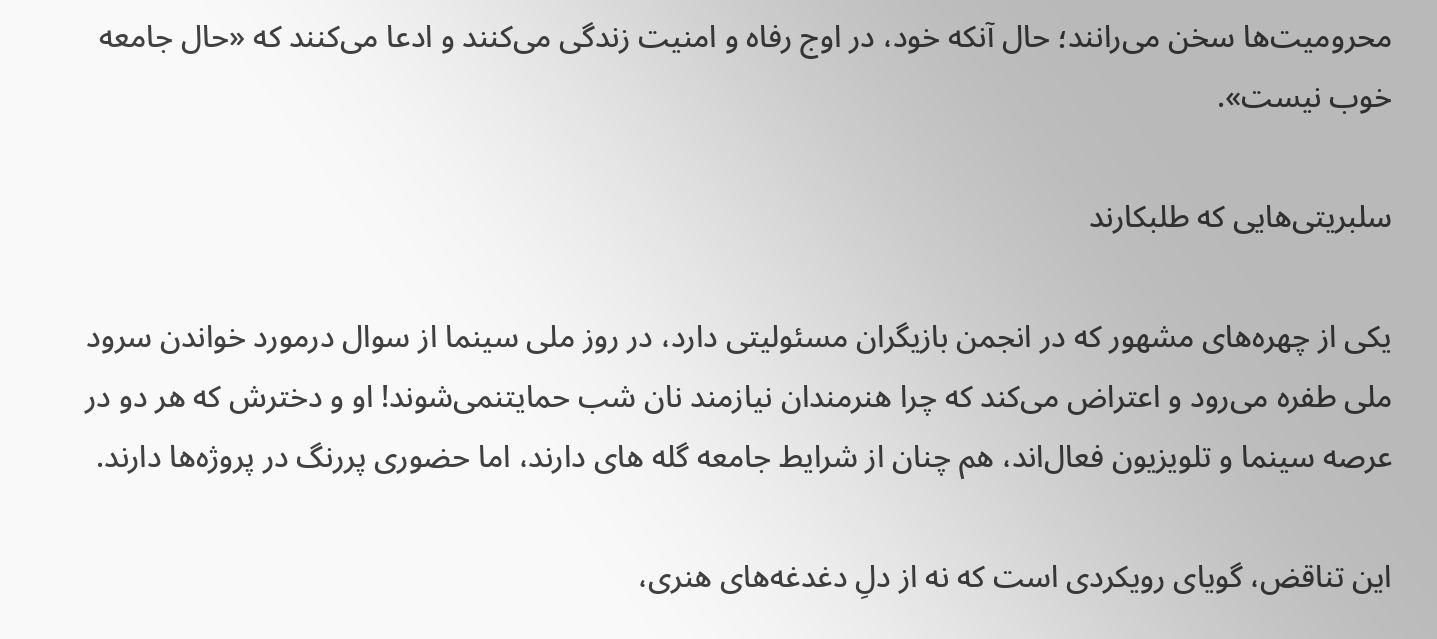محرومیت‌ها سخن می‌رانند؛ حال آنکه خود، در اوج رفاه و امنیت زندگی می‌کنند و ادعا می‌کنند که «حال جامعه خوب نیست».

سلبریتی‌هایی که طلبکارند

یکی از چهره‌های مشهور که در انجمن بازیگران مسئولیتی دارد، در روز ملی سینما از سوال درمورد خواندن سرود ملی طفره می‌رود و اعتراض می‌کند که چرا هنرمندان نیازمند نان شب حمایتنمی‌شوند! او و دخترش که هر دو در عرصه سینما و تلویزیون فعال‌اند، هم چنان از شرایط جامعه گله های دارند، اما حضوری پررنگ در پروژه‌ها دارند.

این تناقض، گویای رویکردی است که نه از دلِ دغدغه‌های هنری،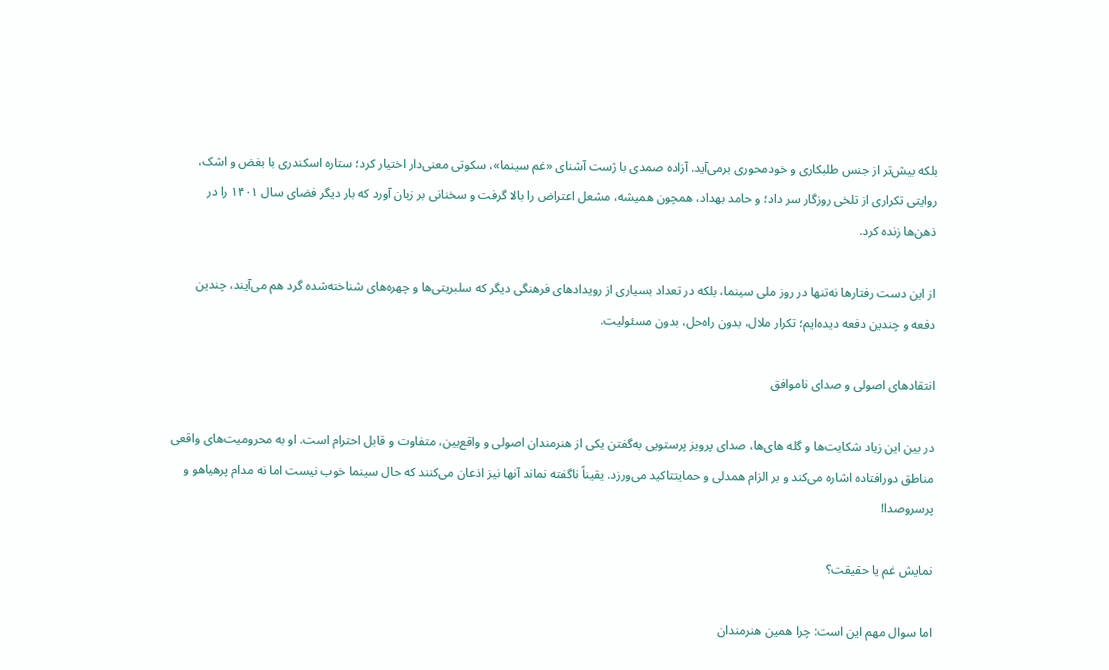بلکه بیش‌تر از جنس طلبکاری و خودمحوری برمی‌آید. آزاده صمدی با ژست آشنای «غم سینما»، سکوتی معنی‌دار اختیار کرد؛ ستاره اسکندری با بغض و اشک، روایتی تکراری از تلخی روزگار سر داد؛ و حامد بهداد، همچون همیشه، مشعل اعتراض را بالا گرفت و سخنانی بر زبان آورد که بار دیگر فضای سال ۱۴۰۱ را در ذهن‌ها زنده کرد.

از این دست رفتارها نه‌تنها در روز ملی سینما، بلکه در تعداد بسیاری از رویدادهای فرهنگی دیگر که سلبریتی‌ها و چهره‌های شناخته‌شده گرد هم می‌آیند، چندین دفعه و چندین دفعه دیده‌ایم؛ تکرار ملال، بدون راه‌حل، بدون مسئولیت.

انتقادهای اصولی و صدای ناموافق

در بین این زیاد شکایت‌ها و گله های‌ها، صدای پرویز پرستویی به‌گفتن یکی از هنرمندان اصولی و واقع‌بین، متفاوت و قابل احترام است. او به محرومیت‌های واقعی مناطق دورافتاده اشاره می‌کند و بر الزام همدلی و حمایتتاکید می‌ورزد. یقیناً ناگفته نماند آنها نیز اذعان می‌کنند که حال سینما خوب نیست اما نه مدام پرهیاهو و پرسروصدا!

نمایش غم یا حقیقت؟

اما سوال مهم این است: چرا همین هنرمندان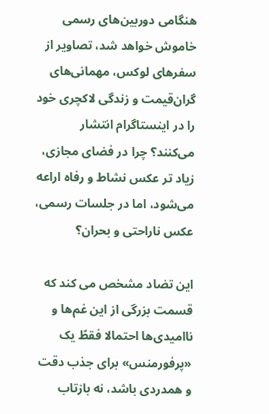هنگامی دوربین‌های رسمی خاموش خواهد شد، تصاویر از سفرهای لوکس، مهمانی‌های گران‌قیمت و زندگی لاکچری خود را در اینستاگرام انتشار می‌کنند؟ چرا در فضای مجازی، زیاد تر عکس نشاط و رفاه اراعه می‌شود، اما در جلسات رسمی، عکس ناراحتی و بحران؟

این تضاد مشخص می کند که قسمت بزرگی از این غم‌ها و ناامیدی‌ها احتمالا فقطً یک «پرفورمنس» برای جذب دقت و همدردی باشد، نه بازتاب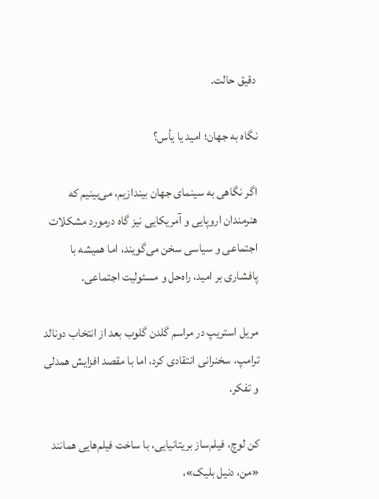دقیق حالت.

نگاه به جهان؛ امید یا یأس؟

اگر نگاهی به سینمای جهان بیندازیم، می‌بینیم که هنرمندان اروپایی و آمریکایی نیز گاه درمورد مشکلات اجتماعی و سیاسی سخن می‌گویند، اما همیشه با پافشاری بر امید، راه‌حل و مسئولیت اجتماعی.

مریل استریپ در مراسم گلدن گلوب بعد از انتخاب دونالد ترامپ، سخنرانی انتقادی کرد، اما با مقصد افزایش همدلی و تفکر.

کن لوچ، فیلم‌ساز بریتانیایی، با ساخت فیلم‌هایی همانند «من، دنیل بلیک»،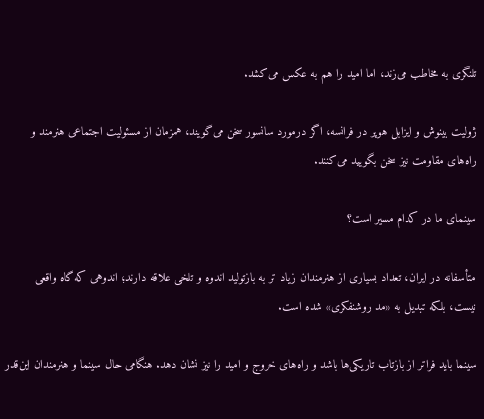تلنگری به مخاطب می‌زند، اما امید را هم به عکس می‌کشد.

ژولیت بینوش و ایزابل هوپر در فرانسه، اگر درمورد سانسور سخن می‌گویند، همزمان از مسئولیت اجتماعی هنرمند و راه‌های مقاومت نیز سخن بگویید می‌کنند.

سینمای ما در کدام مسیر است؟

متأسفانه در ایران، تعداد بسیاری از هنرمندان زیاد تر به بازتولید اندوه و تلخی علاقه دارند؛ اندوهی که گاه واقعی نیست، بلکه تبدیل به «مد روشنفکری» شده است.

سینما باید فراتر از بازتاب تاریکی‌ها باشد و راه‌های خروج و امید را نیز نشان دهد. هنگامی حال سینما و هنرمندان این‌قدر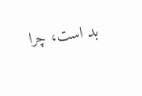بد است، چرا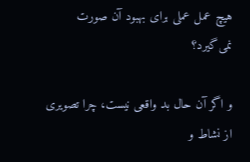هیچ عمل عملی برای بهبود آن صورت نمی‌گیرد؟

و اگر آن حال بد واقعی نیست، چرا تصویری از نشاط و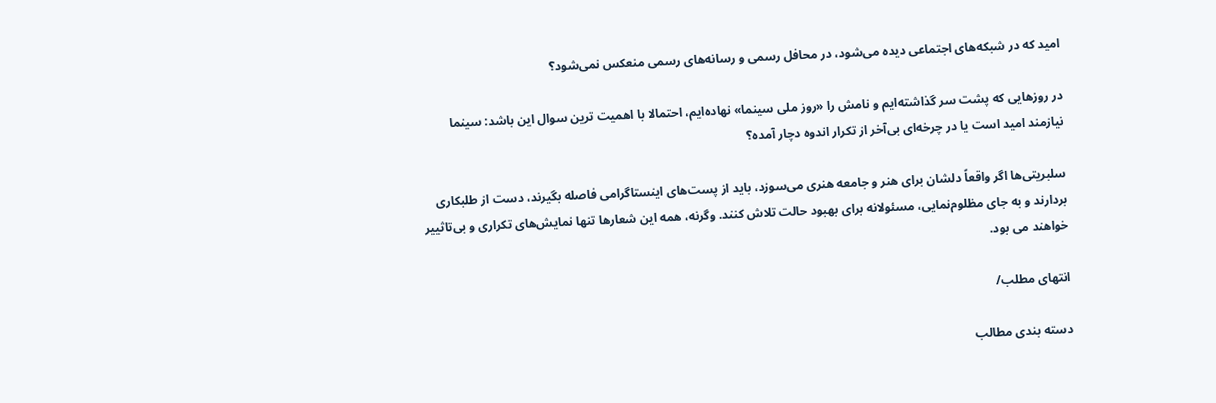امید که در شبکه‌های اجتماعی دیده می‌شود، در محافل رسمی و رسانه‌های رسمی منعکس نمی‌شود؟

در روزهایی که پشت سر گذاشته‌ایم و نامش را «روز ملی سینما» نهاده‌ایم، احتمالا با اهمیت ترین سوال این باشد: سینما نیازمند امید است یا در چرخه‌ای بی‌آخر از تکرار اندوه دچار آمده؟

سلبریتی‌ها اگر واقعاً دلشان برای هنر و جامعه هنری می‌سوزد، باید از پست‌های اینستاگرامی فاصله بگیرند، دست از طلبکاری بردارند و به جای مظلوم‌نمایی، مسئولانه برای بهبود حالت تلاش کنند. وگرنه، همه این شعارها تنها نمایش‌های تکراری و بی‌تاثییر خواهند می بود.

انتهای مطلب/

دسته بندی مطالب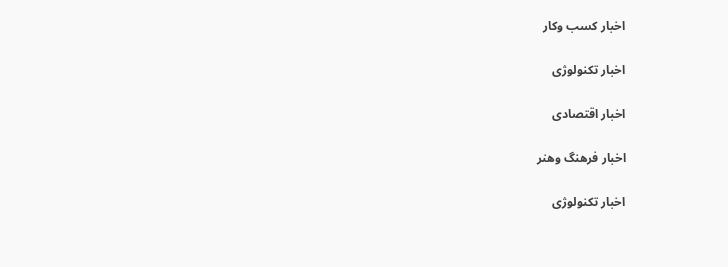اخبار کسب وکار

اخبار تکنولوژی

اخبار اقتصادی

اخبار فرهنگ وهنر

اخبار تکنولوژی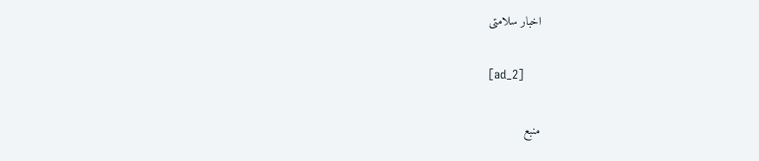اخبار سلامتی

[ad_2]

منبع